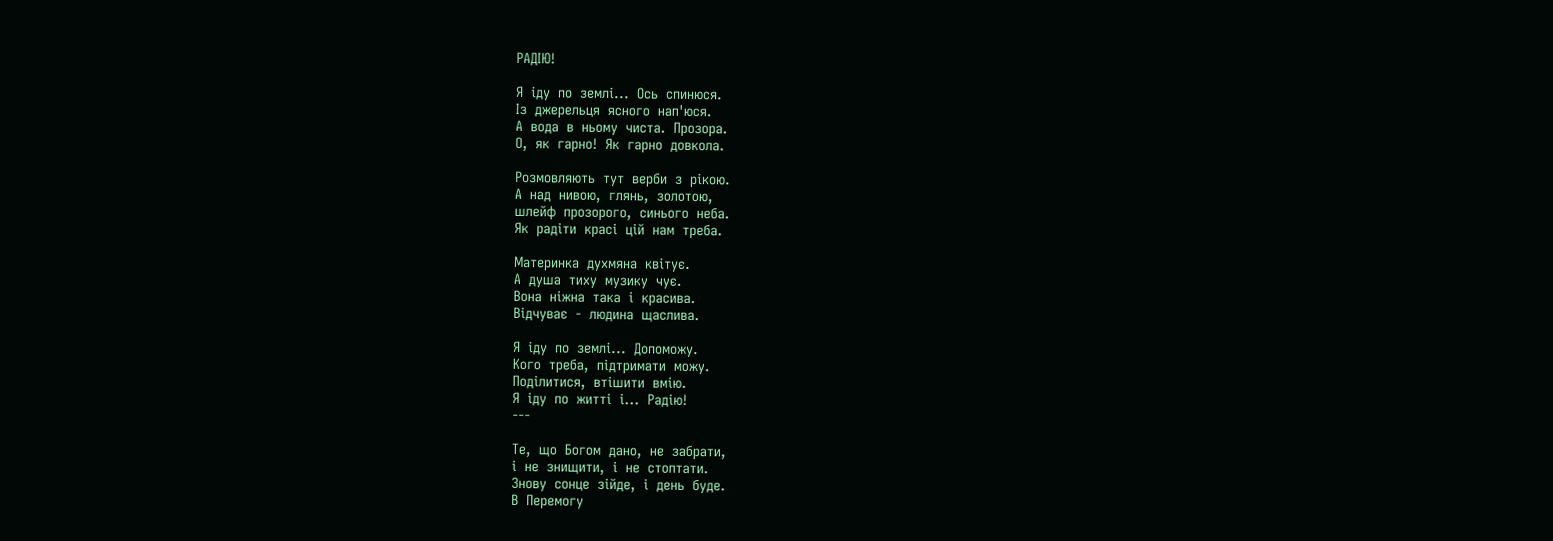РАДІЮ!

Я  іду  по  землі...  Ось  спинюся.
Із  джерельця  ясного  нап'юся.
А  вода  в  ньому  чиста.  Прозора.
О,  як  гарно!  Як  гарно  довкола.

Розмовляють  тут  верби  з  рікою.
А  над  нивою,  глянь,  золотою,
шлейф  прозорого,  синього  неба.
Як  радіти  красі  цій  нам  треба.

Материнка  духмяна  квітує.
А  душа  тиху  музику  чує.
Вона  ніжна  така  і  красива.
Відчуває  -  людина  щаслива.

Я  іду  по  землі...  Допоможу.
Кого  треба,  підтримати  можу.
Поділитися,  втішити  вмію.
Я  іду  по  житті  і...  Радію!
---

Те,  що  Богом  дано,  не  забрати,
і  не  знищити,  і  не  стоптати.
Знову  сонце  зійде,  і  день  буде.
В  Перемогу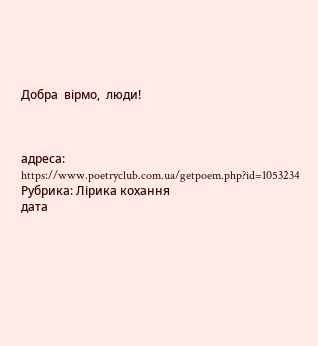Добра  вірмо,  люди!



адреса: https://www.poetryclub.com.ua/getpoem.php?id=1053234
Рубрика: Лірика кохання
дата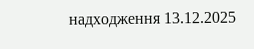надходження 13.12.2025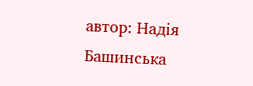автор: Надія Башинська